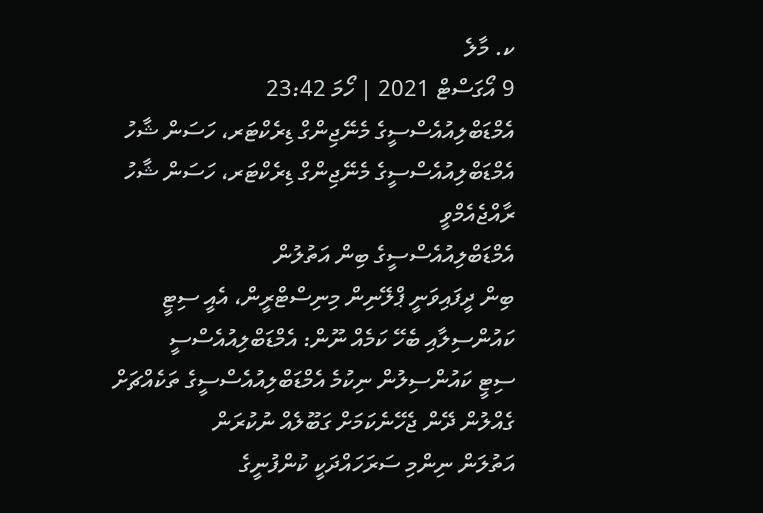ކ. މާލެ
9 އޯގަސްޓް 2021 | ހޯމަ 23:42
އެމްޑަބްލިއުއެސްސީގެ މެނޭޖިންގް ޑިރެކްޓަރ، ހަސަން ޝާހު
އެމްޑަބްލިއުއެސްސީގެ މެނޭޖިންގް ޑިރެކްޓަރ، ހަސަން ޝާހު
ރާއްޖެއެމްވީ
އެމްޑަބްލިއުއެސްސީގެ ބިން އަތުލުން
ބިން ދީފައިވަނީ ޕްލޭނިން މިނިސްޓްރީން، އެއީ ސިޓީ ކައުންސިލާއި ބެހޭ ކަމެއް ނޫން: އެމްޑަބްލިއުއެސްސީ
ސިޓީ ކައުންސިލުން ނިކުމެ އެމްޑަބްލިއުއެސްސީގެ ތަކެއްޗަށް ގެއްލުން ދޭން ޖެހޭނެކަމަށް ގަބޫލެއް ނުކުރަން
އަތުލަން ނިންމި ސަރަހައްދަކީ ކުންފުނީގެ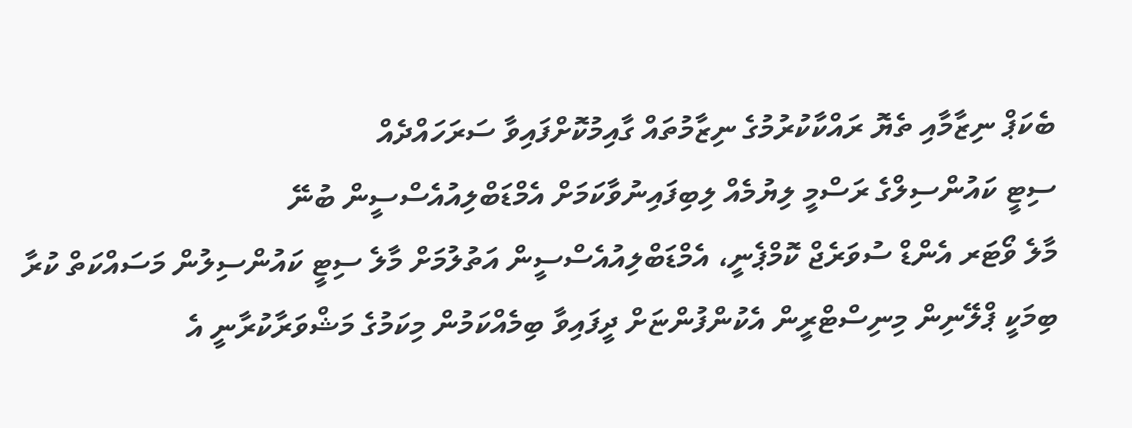ބެކަޕް ނިޒާމާއި ތެޔޮ ރައްކާކުރުމުގެ ނިޒާމުތައް ގާއިމުކޮށްފައިވާ ސަރަހައްދެއް
ސިޓީ ކައުންސިލްގެ ރަސްމީ ލިޔުމެއް ލިބިފައިނުވާކަމަށް އެމްޑަބްލިއުއެސްސީން ބުނޭ
މާލެ ވޯޓަރ އެންޑް ސުވަރެޖް ކޮމްޕެނީ، އެމްޑަބްލިއުއެސްސީން އަތުލުމަށް މާލެ ސިޓީ ކައުންސިލުން މަސައްކަތް ކުރާ ބިމަކީ ޕްލޭނިން މިނިސްޓްރީން އެކުންފުންޏަށް ދީފައިވާ ބިމެއްކަމުން މިކަމުގެ މަޝްވަރާކުރާނީ އެ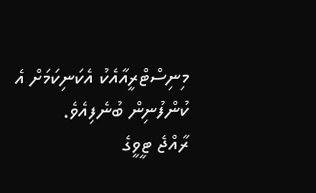މިނިސްޓްރީއާއެކު އެކަނިކަމަށް އެ ކުންފުނިން ބުނެފިއެވެ.
ރާއްޖެ ޓީވީގެ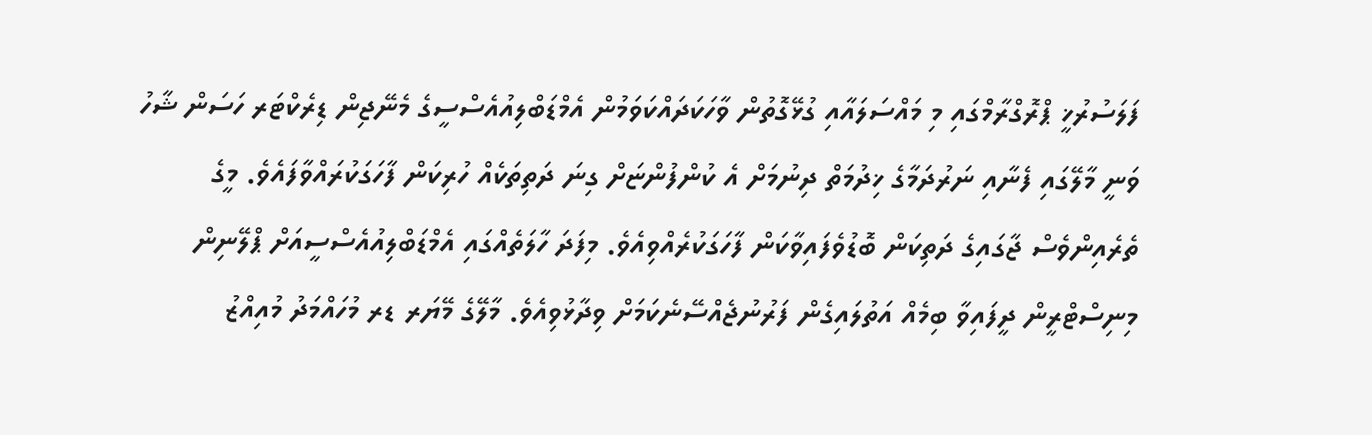ފަލަސުރުޚީ ޕްރޮގްރާމްގައި މި މައްސަލައާއި ގުޅޭގޮތުން ވާހަކަދައްކަވަމުން އެމްޑަބްލިއުއެސްސީގެ މެނޭޖިން ޑިރެކްޓަރ ހަސަން ޝާހު ވަނީ މާލޭގައި ފެނާއި ނަރުދަމާގެ ޚިދުމަތް ދިނުމަށް އެ ކުންފުންޏަށް ގިނަ ދަތިތަކެއް ހުރިކަން ފާހަގަކުރައްވާފައެވެ. މީގެ ތެރެއިންވެސް ޖާގައިގެ ދަތިކަން ބޮޑުވެފައިވާކަން ފާހަގަކުރެއްވިއެވެ. މިފަދަ ހާލަތެއްގައި އެމްޑަބްލިއުއެސްސީއަށް ޕްލޭނިން މިނިސްޓްރީން ދީފައިވާ ބިމެއް އަތުލައިގެން ފަރުނުޖެއްސޭނެކަމަށް ވިދާޅުވިއެވެ. މާލޭގެ މޭޔަރ ޑރ މުހައްމަދު މުއިއްޒު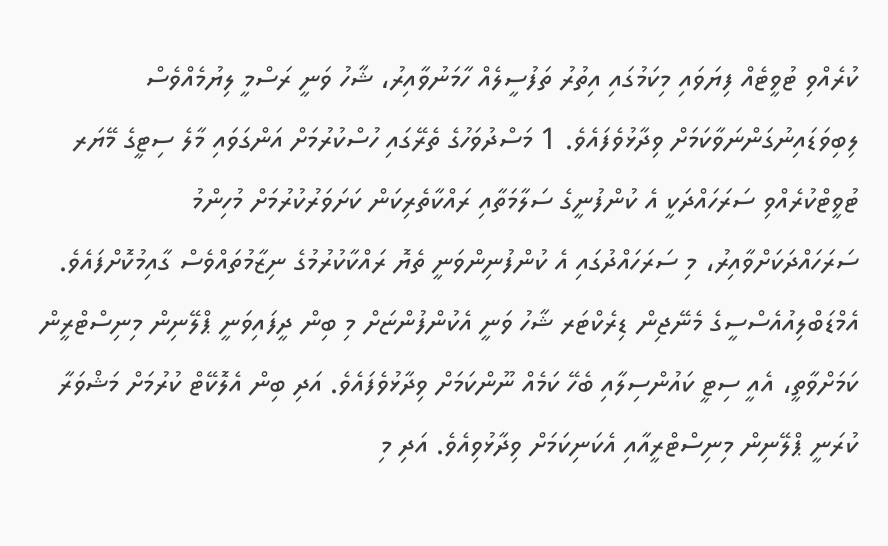ކުރެއްވި ޓުވީޓެއް ފިޔަވައި މިކަމުގައި އިތުރު ތަފުސީލެއް ހާމަނުވާއިރު، ޝާހު ވަނީ ރަސްމީ ލިޔުމެއްވެސް ލިބިވަޑައިނުގަންނަވާކަމަށް ވިދާޅުވެފައެވެ. 1 މަސްދުވަހުގެ ތެރޭގައި ހުސްކުރުމަށް އަންގަވައި މާލެ ސިޓީގެ މޭޔަރ ޓުވީޓްކުރެއްވި ސަރަހައްދަކީ އެ ކުންފުނީގެ ސަލާމަތާއި ރައްކާތެރިކަން ކަށަވަރުކުރުމަށް މުހިންމު ސަރަހައްދަކަށްވާއިރު، މި ސަރަހައްދުގައި އެ ކުންފުނިންވަނީ ތެޔޮ ރައްކާކުރުމުގެ ނިޒާމުތައްވެސް ގާއިމުކޮށްފައެވެ.
އެމްޑަބްލިއުއެސްސީގެ މެނޭޖިން ޑިރެކްޓަރ ޝާހު ވަނީ އެކުންފުންޏަށް މި ބިން ދީފައިވަނީ ޕްލޭނިން މިނިސްޓްރީން ކަމަށްވާތީ، އެއީ ސިޓީ ކައުންސިލާއި ބެހޭ ކަމެއް ނޫންކަމަށް ވިދާޅުވެފައެވެ. އަދި ބިން އެލޮކޭޓް ކުރުމަށް މަޝްވަރާ ކުރަނީ ޕްލޭނިން މިނިސްޓްރީއާއި އެކަނިކަމަށް ވިދާޅުވިއެވެ. އަދި މި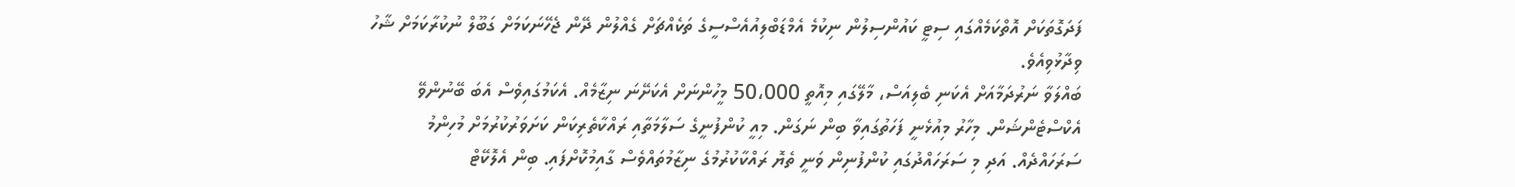ފަދަގޮތަކަށް އޮތްކަމެއްގައި ސިޓީ ކައުންސިލުން ނިކުމެ އެމްޑަބްލިއުއެސްސީގެ ތަކެއްޗަށް ގެއްލުން ދޭން ޖެހޭނަކަމަށް ގަބޫލް ނުކުރާކަމަށް ޝާހު ވިދާޅުވިއެވެ.
ބައްލަވާ ނަރުދަމާއަށް އެކަނި ބެލިއަސް، މާލޭގައި މިއޮތީ 50،000 މީހުންނަށް އެކަށޭނަ ނިޒާމެއް. އެކަމުގައިވެސް އެބަ ބޭނުންވޭ އެކްސްޓެންޝަން. މިހާރު މިއުޅެނީ ފަހަތުގައިވާ ބިން ނަގަން. މިއީ ކުންފުނީގެ ސަލާމަތާއި ރައްކާތެރިކަން ކަށަވަރުކުރުމަށް މުހިންމު ސަރަހައްދެއް. އަދި މި ސަރަހައްދުގައި ކުންފުނިން ވަނީ ތެޔޮ ރައްކާކުރުމުގެ ނިޒާމުތައްވެސް ގާއިމުކޮށްފައި. ބިން އެލޮކޭޓް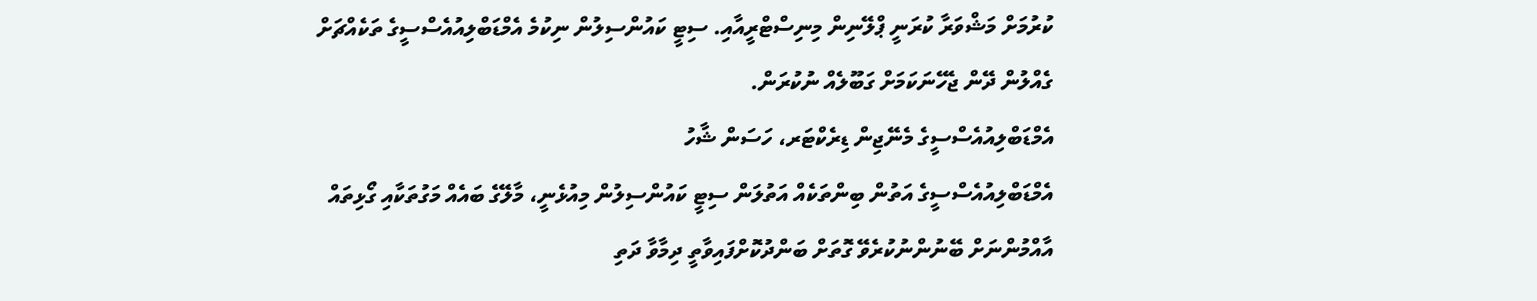ކުރުމަށް މަޝްވަރާ ކުރަނީ ޕްލޭނިން މިނިސްޓްރީއާއި. ސިޓީ ކައުންސިލުން ނިކުމެ އެމްޑަބްލިއުއެސްސީގެ ތަކެއްޗަށް ގެއްލުން ދޭން ޖެހޭނަކަމަށް ގަބޫލެއް ނުކުރަން.
އެމްޑަބްލިއުއެސްސީގެ މެނޭޖިން ޑިރެކްޓަރ، ހަސަން ޝާހު
އެމްޑަބްލިއުއެސްސީގެ އަތުން ބިންތަކެއް އަތުލަން ސިޓީ ކައުންސިލުން މިއުޅެނީ، މާލޭގެ ބައެއް މަގުތަކާއި ގޯޅިތައް އާއްމުންނަށް ބޭނުންނުކުރެވޭ ގޮތަށް ބަންދުކޮށްފައިވާތީ ދިމާވާ ދަތި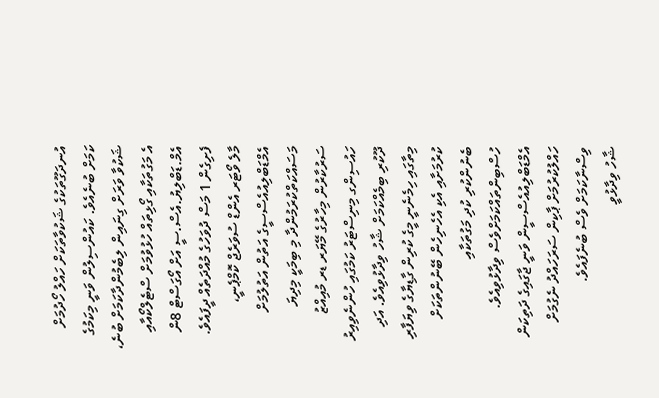އުނދަގޫތަކުގެ ޝަކުވާތަކަށް ހައްލު ހޯދުމަށް ކަމަށް ބުނެއެވެ. ކައުންސިލުން ވަނީ މިކަމުގެ ޝަކުވާ ވަރަށް ގިނައިން ލިބެމުންދާކަމަށް ބުނެ، އެ މަގުތަކާއި ގޯޅިތައް ހުޅުވުމަށް ސްޓެލްކޯއާއި އެމް.ޑަބްލިޔު.އެސް.ސީ އަށް އޯގަސްޓް 8ން ފެށިގެން 1 މަސް ދުވަހުގެ މުއްދަތެއް ދީފައެވެ.
މާލެ ވޯޓަރ އެންޑް ސުވަރެޖް ކޮމްޕެނީ، އެމްޑަބްލިއުއެސްސީގެ އަތުން އަތުލުމަށް މަސައްކަތްކުރަމުންދާ މި ބިމަކީ މިދިޔަ ސަރުކާރުން މިހާރުގެ މޭޔަރ ޑރ މުއިއްޒު ހައުސިންގ މިނިސްޓަރު ކަމުގައި ހުންނެވިއިރު ދޫކުރި ބިމެއްކަމަށް ޝާހު ވިދާޅުވިއެވެ. އަދި މިތާގައި ހިމެނެނީ މީގެ ކުރިން ގާޑިޔާގެ ވިޔަފާރި ކުރުމަށާއި އެކި އެހެނިހެން ބޭނުންތަކަށް ބެނުންކުރި ކުދި މަގުތަކާއި ހުސްބިންތައްކަމަށްވެސް ވިދާޅުވިއެވެ. އެމްޑަބްލިއުއެސްސީން ވަނީ ޖާގައިގެ ދަތިކަން ހައްލުކުރުމަށް ޕާކިން ސަރަހައްދު ނެގުމަށް ވިސްނާކަމަށް ވެސް ބުނެފައެވެ.
ޝާހު ވިދާޅުވީ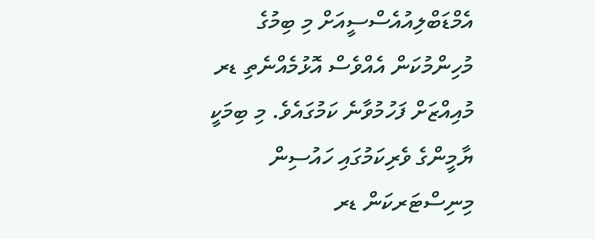އެމްޑަބްލިއުއެސްސީއަށް މި ބިމުގެ މުހިންމުކަން އެއްވެސް އޮޅުމެއްނެތި ޑރ މުއިއްޒަށް ފަހުމުވާނެ ކަމުގައެވެ. މި ބިމަކީ ޔާމީންގެ ވެރިކަމުގައި ހައުސިން މިނިސްޓަރކަން ޑރ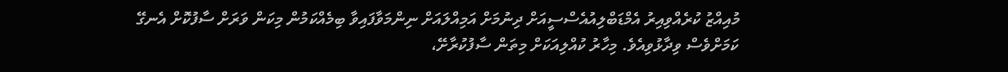މުއިއްޒު ކުރެއްވިއިރު އެމްޑަބްލިއުއެސްސީއަށް ދިނުމަށް އަމިއްލައަށް ނިންމަވާފައިވާ ބިމެއްކަމުން މިކަން ވަރަށް ސާފުކޮށް އެނގޭ ކަމަށްވެސް ވިދާޅުވިއެވެ. މިހާރު ކުއްލިއަކަށް މިތަން ސާފުކުރާށޭ،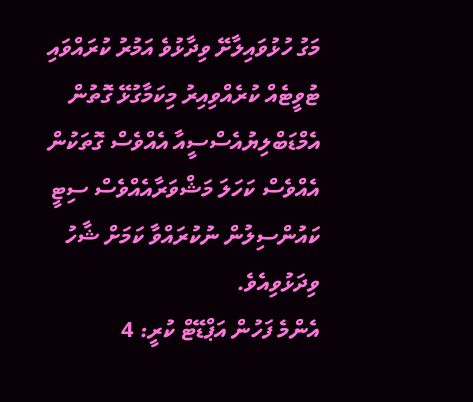މަގު ހުޅުވައިލާށޭ ވިދާޅުވެ އަމުރު ކުރައްވައި ޓުވީޓެއް ކުރެއްވިއިރު މިކަމާގުޅޭ ގޮތުން އެމްޑަބްލިޔުއެސްސީއާ އެއްވެސް ގޮތަކުން އެއްވެސް ކަހަލަ މަޝްވަރާއެއްވެސް ސިޓީ ކައުންސިލުން ނުކުރައްވާ ކަމަށް ޝާހު ވިދަޅުވިއެވެ.
އެންމެ ފަހުން އަޕްޑޭޓް ކުރީ: 4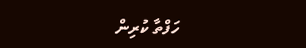ހަފްތާ ކުރިން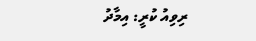ރިވިއު ކުރީ: އިމާދު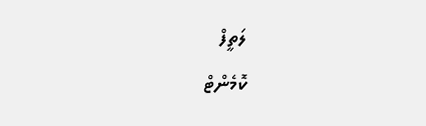ލަތީފް
ކޮމެންޓް